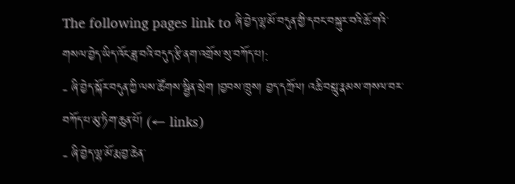The following pages link to ཞི་བྱེད་ལྷ་མོ་བདུན་གྱི་དབང་བསྐུར་བའི་ཆོ་གའི་གསལ་བྱེད་ཡིད་འོང་ཟླ་བའི་བདུད་རྩི་ནག་འགྲོས་སུ་བཀོད་པ།:
- ཞི་བྱེད་སྐོར་བདུན་ཀྱི་ལས་ཚོགས་སྦྱིན་སྲེག །བྱབས་ཁྲུས། བྱད་དཀྲོལ། འཆི་བསླུ་རྣམས་གསལ་བར་བཀོད་པ་མུ་ཏིག་ཆུན་པོ། (← links)
- ཞི་བྱེད་ལྷ་མོ་རྨ་བྱ་ཆེན་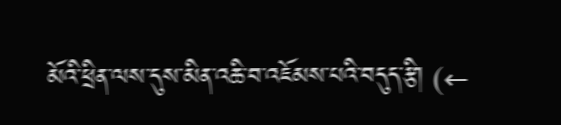མོའི་ཕྲིན་ལས་དུས་མིན་འཆི་བ་འཇོམས་པའི་བདུད་རྩི། (←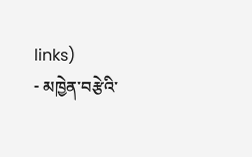links)
- མཁྱེན་བརྩེའི་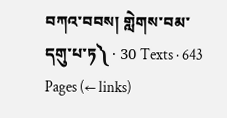བཀའ་བབས། གླེགས་བམ་དགུ་པ་ཏ༽ · 30 Texts · 643 Pages (← links)